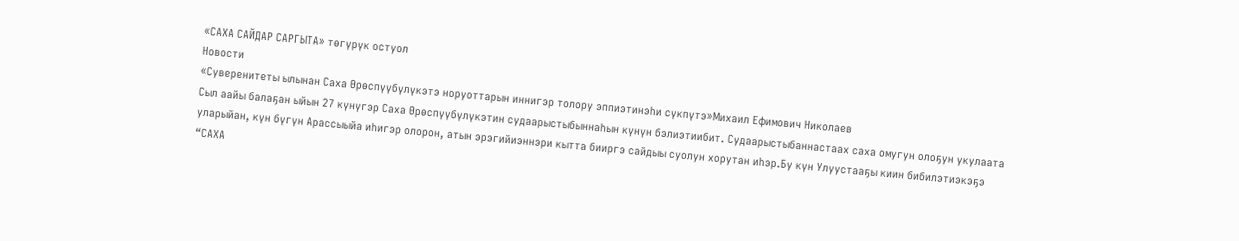«САХА САЙДАР САРГЫТА» төгүрүк остуол
Новости
«Суверенитеты ылынан Саха Өрөспүүбүлүкэтэ норуоттарын иннигэр толору эппиэтинэһи сүкпүтэ»Михаил Ефимович Николаев
Сыл аайы балаҕан ыйын 27 күнүгэр Саха Өрөспүүбүлүкэтин судаарыстыбыннаһын күнүн бэлиэтиибит. Судаарыстыбаннастаах саха омугун олоҕун укулаата уларыйан, күн бүгүн Арассыыйа иһигэр олорон, атын эрэгийиэннэри кытта бииргэ сайдыы суолун хорутан иһэр.Бу күн Улуустааҕы киин бибилэтиэкэҕэ “САХА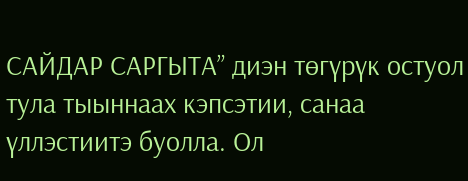САЙДАР САРГЫТА” диэн төгүрүк остуол тула тыыннаах кэпсэтии, санаа үллэстиитэ буолла. Ол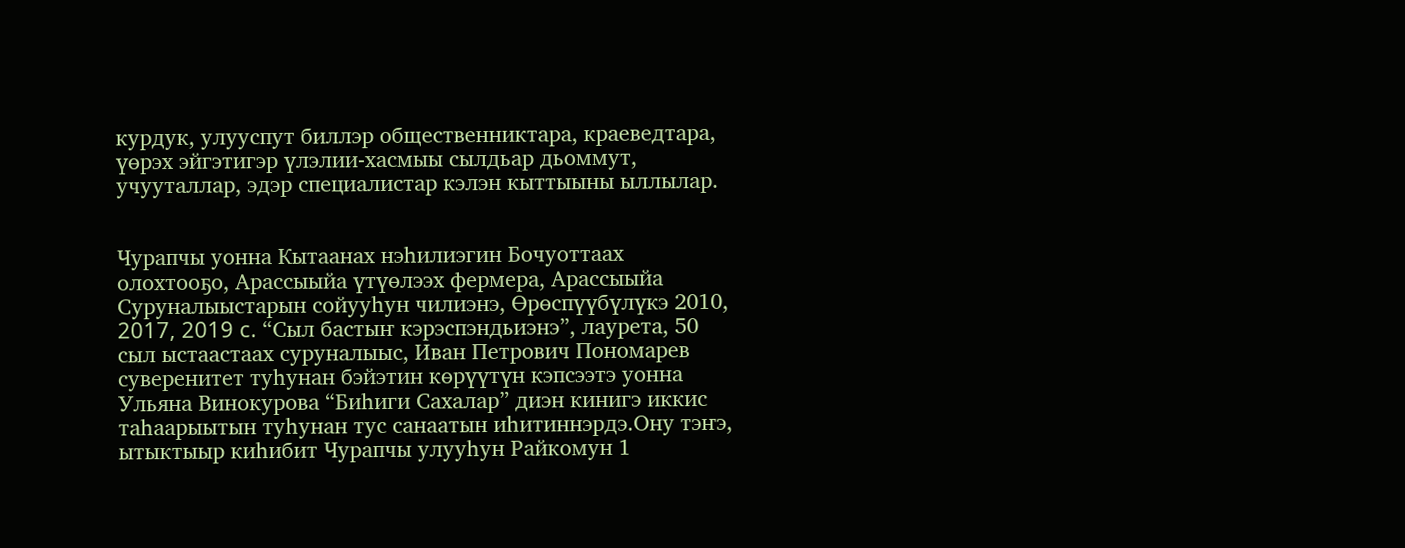курдук, улууспут биллэр общественниктара, краеведтара, үөрэх эйгэтигэр үлэлии-хасмыы сылдьар дьоммут, учууталлар, эдэр специалистар кэлэн кыттыыны ыллылар.


Чурапчы уонна Кытаанах нэһилиэгин Бочуоттаах олохтооҕо, Арассыыйа үтүөлээх фермера, Арассыыйа Суруналыыстарын сойууһун чилиэнэ, Өрөспүүбүлүкэ 2010, 2017, 2019 c. “Сыл бастыҥ кэрэспэндьиэнэ”, лаурета, 50 сыл ыстаастаах суруналыыс, Иван Петрович Пономарев суверенитет туһунан бэйэтин көрүүтүн кэпсээтэ уонна Ульяна Винокурова “Биһиги Сахалар” диэн кинигэ иккис таһаарыытын туһунан тус санаатын иһитиннэрдэ.Ону тэҥэ, ытыктыыр киһибит Чурапчы улууһун Райкомун 1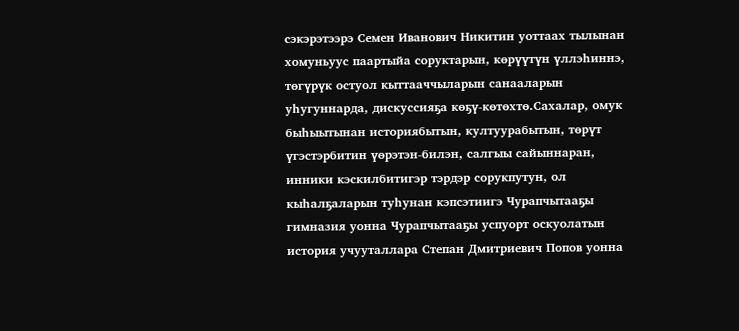сэкэрэтээрэ Семен Иванович Никитин уоттаах тылынан хомуньуус паартыйа соруктарын, көрүүтүн үллэһиннэ, төгүрүк остуол кыттааччыларын санааларын уһугуннарда, дискуссияҕа көҕү-көтөхтө.Сахалар, омук быһыытынан историябытын, култуурабытын, төрүт үгэстэрбитин үөрэтэн-билэн, салгыы сайыннаран, инники кэскилбитигэр тэрдэр сорукпутун, ол кыһалҕаларын туһунан кэпсэтиигэ Чурапчытааҕы гимназия уонна Чурапчытааҕы успуорт оскуолатын история учууталлара Степан Дмитриевич Попов уонна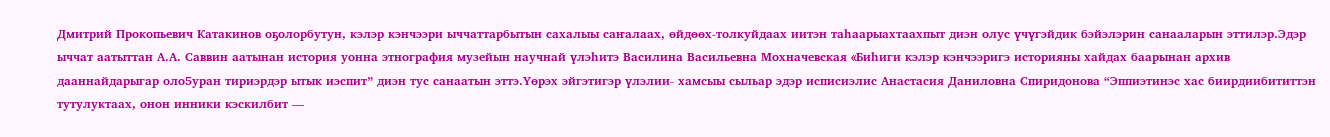Дмитрий Прокопьевич Катакинов оҕолорбутун, кэлэр кэнчээри ыччаттарбытын сахалыы саҥалаах, өйдөөх-толкуйдаах иитэн таһаарыахтаахпыт диэн олус үчүгэйдик бэйэлэрин санааларын эттилэр.Эдэр ыччат аатыттан А.А. Саввин аатынан история уонна этнография музейын научнай үлэһитэ Василина Васильевна Мохначевская «Биһиги кэлэр кэнчээригэ историяны хайдах баарынан архив дааннайдарыгар оло5уран тириэрдэр ытык иэспит” диэн тус санаатын эттэ.Үөрэх эйгэтигэр үлэлии- хамсыы сыльар эдэр исписиэлис Анастасия Даниловна Спиридонова “Эппиэтинэс хас биирдиибититтэн тутулуктаах, онон инники кэскилбит —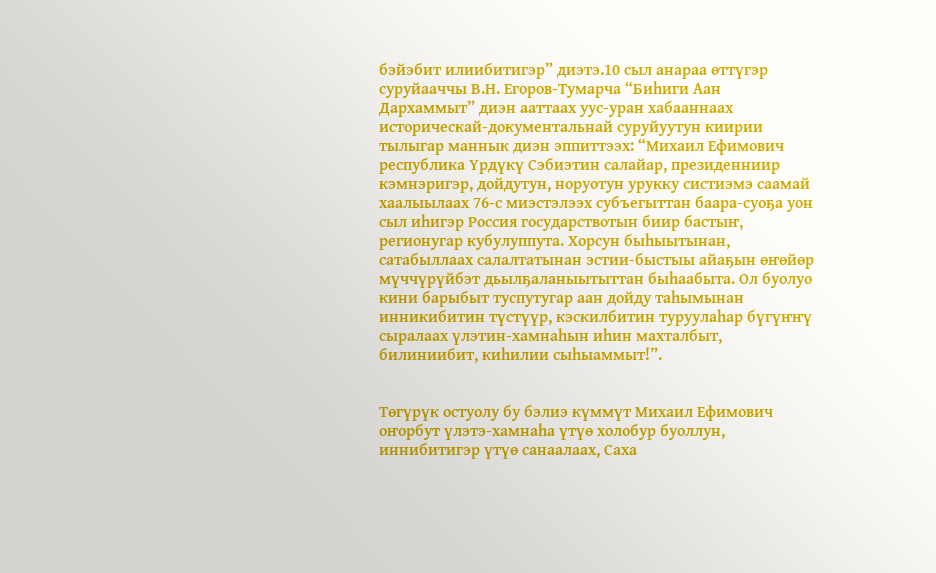бэйэбит илиибитигэр” диэтэ.10 сыл анараа өттүгэр суруйааччы В.Н. Егоров-Тумарча “Биһиги Аан Дархаммыт” диэн ааттаах уус-уран хабааннаах историческай-документальнай суруйуутун киирии тылыгар маннык диэн эппиттээх: “Михаил Ефимович республика Үрдүкү Сэбиэтин салайар, президенниир кэмнэригэр, дойдутун, норуотун урукку систиэмэ саамай хаалыылаах 76-с миэстэлээх субъегыттан баара-суоҕа уон сыл иһигэр Россия государствотын биир бастыҥ, регионугар кубулуппута. Хорсун быһыытынан, сатабыллаах салалтатынан эстии-быстыы айаҕын өҥөйөр мүччүрүйбэт дьылҕаланыытыттан быһаабыта. Ол буолуо кини барыбыт туспутугар аан дойду таһымынан инникибитин түстүүр, кэскилбитин туруулаһар бүгүҥҥү сыралаах үлэтин-хамнаһын иһин махталбыт, билиниибит, киһилии сыһыаммыт!”.


Төгүрүк остуолу бу бэлиэ күммүт Михаил Ефимович оҥорбут үлэтэ-хамнаһа үтүө холобур буоллун, иннибитигэр үтүө санаалаах, Саха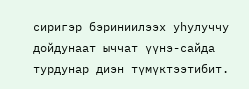сиригэр бэриниилээх уһулуччу дойдунаат ыччат үүнэ-сайда турдунар диэн түмүктээтибит.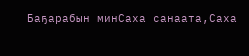Баҕарабын минСаха санаата,Саха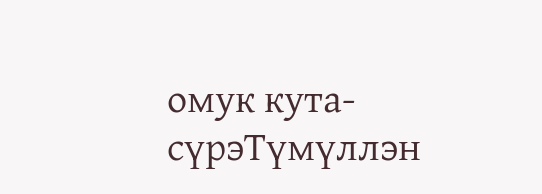омук кута-сүрэТүмүллэн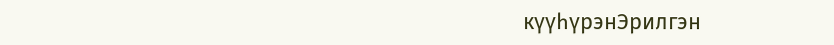күүһүрэнЭрилгэн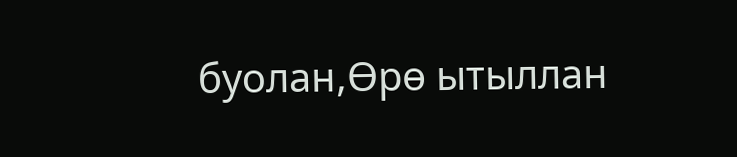буолан,Өрө ытыллан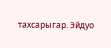тахсарыгар. Эйдуо